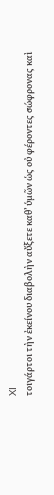XI
τοιγάρτοι τὴν ἐκείνου διαβολὴν αὔξετε καθʼ ὑμῶν ὡς οὐ φέροντες σώφρονας καὶ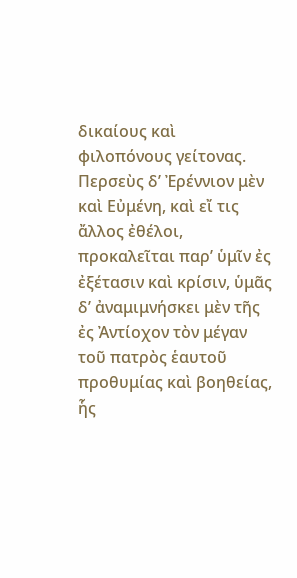δικαίους καὶ φιλοπόνους γείτονας. Περσεὺς δʼ Ἐρέννιον μὲν καὶ Εὐμένη, καὶ εἴ τις ἄλλος ἐθέλοι, προκαλεῖται παρʼ ὑμῖν ἐς ἐξέτασιν καὶ κρίσιν, ὑμᾶς δʼ ἀναμιμνήσκει μὲν τῆς ἐς Ἀντίοχον τὸν μέγαν τοῦ πατρὸς ἑαυτοῦ προθυμίας καὶ βοηθείας, ἧς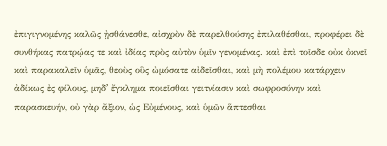ἐπιγιγνομένης καλῶς ᾐσθάνεσθε, αἰσχρὸν δὲ παρελθούσης ἐπιλαθέσθαι, προφέρει δὲ συνθήκας πατρῴας τε καὶ ἰδίας πρὸς αὐτὸν ὑμῖν γενομένας. καὶ ἐπὶ τοῖσδε οὐκ ὀκνεῖ καὶ παρακαλεῖν ὑμᾶς, θεοὺς οὓς ὠμόσατε αἰδεῖσθαι, καὶ μὴ πολέμου κατάρχειν ἀδίκως ἐς φίλους, μηδʼ ἔγκλημα ποιεῖσθαι γειτνίασιν καὶ σωφροσύνην καὶ παρασκευήν, οὐ γὰρ ἄξιον, ὡς Εὐμένους, καὶ ὑμῶν ἅπτεσθαι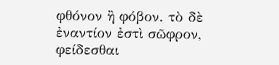φθόνον ἢ φόβον. τὸ δὲ ἐναντίον ἐστὶ σῶφρον, φείδεσθαι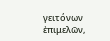γειτόνων ἐπιμελῶν,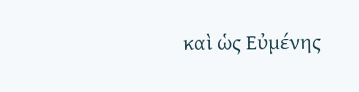καὶ ὡς Εὐμένης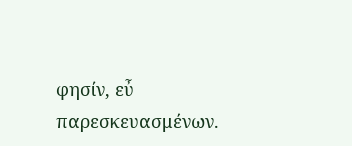φησίν, εὖ παρεσκευασμένων.